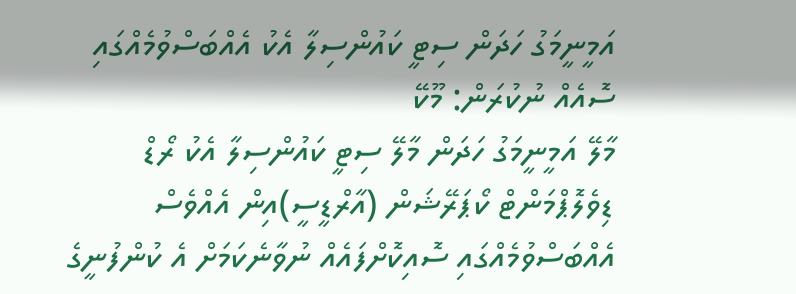އަމީނީމަގު ހަދަން ސިޓީ ކައުންސިލާ އެކު އެއްބަސްވުމެއްގައި ސޮއެއް ނުކުރަން: މޫކޭ
މާލޭ އަމީނީމަގު ހަދަން މާލޭ ސިޓީ ކައުންސިލާ އެކު ރޯޑް ޑިވެލޮޕްމަންޓް ކޯޕަރޭޝަން (އާރްޑީސީ)އިން އެއްވެސް އެއްބަސްވުމެއްގައި ސޮއިކޮށްފައެއް ނުވާނެކަމަށް އެ ކުންފުނީގެ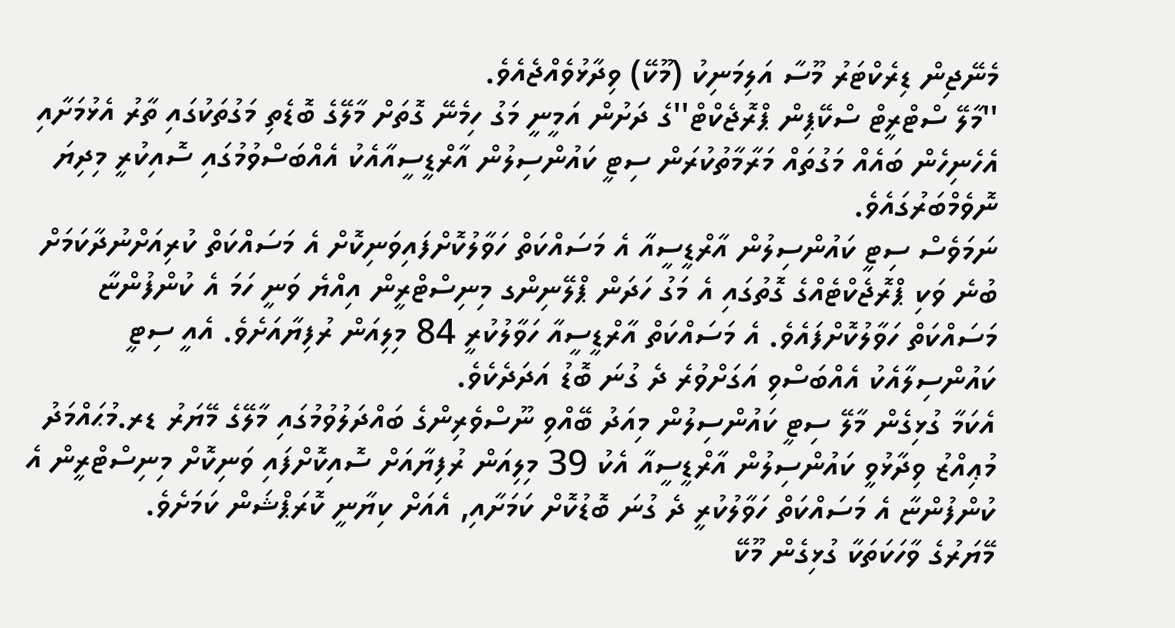މެނޭޖިން ޑިރެކްޓަރު މޫސާ އަލިމަނިކު (މޫކޭ) ވިދާޅުވެއްޖެއެވެ.
''މާލޭ ސްޓްރީޓް ސްކޭޕިން ޕްރޮޖެކްޓް''ގެ ދަށުން އަމީނީ މަގު ހިމެނޭ ގޮތަށް މާލޭގެ ބޮޑެތި މަގުތަކުގައި ތާރު އެޅުމަށާއި އެހެނިހެން ބައެއް މަގުތައް މަރާމާތުކުރަން ސިޓީ ކައުންސިލުން އާރްޑީސީއާއެކު އެއްބަސްވުމުގައި ސޮއިކުރީ މިދިޔަ ނޮވެމްބަރުގައެވެ.
ނަމަވެސް ސިޓީ ކައުންސިލުން އާރްޑީސީއާ އެ މަސައްކަތް ހަވާލުކޮށްފައިވަނިކޮށް އެ މަސައްކަތް ކުރިއަށްނުދާކަމަށް ބުނެ ވަކި ޕްރޮޖެކްޓެއްގެ ގޮތުގައި އެ މަގު ހަދަން ޕްލޭނިންގ މިނިސްޓްރީން އިއްޔެ ވަނީ ހަމަ އެ ކުންފުންޏާ މަސައްކަތް ހަވާލުކޮށްފައެވެ. އެ މަސައްކަތް އާރްޑީސީއާ ހަވާލުކުރީ 84 މިލިއަން ރުފިޔާއަށެވެ. އެއީ ސިޓީ ކައުންސިލާއެކު އެއްބަސްވި އަގަށްވުރެ ދެ ގުނަ ބޮޑު އަދަދެކެވެ.
އެކަމާ ގުޅިގެން މާލޭ ސިޓީ ކައުންސިލުން މިއަދު ބޭއްވި ނޫސްވެރިންގެ ބައްދަލުވުމުގައި މާލޭގެ މޭޔަރު ޑރ.މުޙައްމަދު މުޢިއްޒު ވިދާޅުވީ ކައުންސިލުން އާރްޑީސީއާ އެކު 39 މިލިއަން ރުފިޔާއަށް ސޮއިކޮށްފައި ވަނިކޮށް މިނިސްޓްރީން އެ ކުންފުންޏާ އެ މަސައްކަތް ހަވާލުކުރީ ދެ ގުނަ ބޮޑުކޮށް ކަމަށާއި, އެއަށް ކިޔާނީ ކޮރަޕްޝަން ކަމަށެވެ.
މޭޔަރުގެ ވާހަކަތަކާ ގުޅިގެން މޫކޭ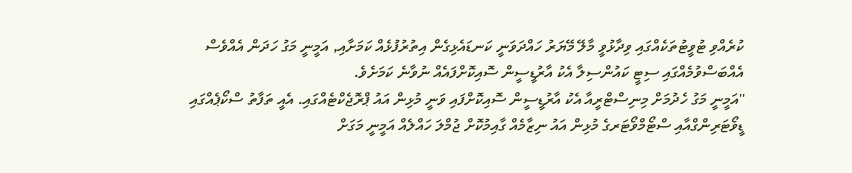ކުރެއްވި ޓުވީޓުތަކެއްގައި ވިދާޅުވީ މާލޭ މޭޔަރު ހައްދަވަނީ ކަނޑައެޅިގެން އިތުރުފުޅެއް ކަމަށާއި, އަމީނީ މަގު ހަދަން އެއްވެސް އެއްބަސްވުމެއްގައި ސިޓީ ކައުންސިލާ އެކު އާރުޑީސީން ސޮއިކޮށްފައެއް ނުވާނެ ކަމަށެވެ.
''އަމީނީ މަގު ހެދުމަށް މިނިސްޓްރީއާ އެކު އާރުޑީސީން ސޮއިކޮށްފައި ވަނީ މުޅިން އައު ޕްރޮޖެކްޓެއްގައި. އެއީ ތަފާތު ސްކޯޕެއްގައި ޑީވޯޓަރިންގްއާއި ސްޓޯމްވޯޓަރގެ މުޅިން އައު ނިޒާމެއް ގާއިމުކޮށް ޖުމްލަ ހައްލެއް އަމީނީ މަގަށް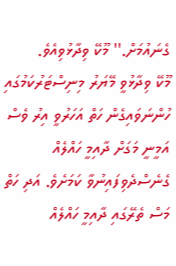ގެނައުމަށް.'' މޫކޭ ވިދާޅުވިއެވެ.
މޫކޭ ވިދާޅުވީ މޭޔަރު މިނިސްޓަރުކަމުގައި ހުންނަވައިގެން ހަތް އަހަރުވީ އިރު ވެސް އަމީނީ މަގަށް ދާއިމީ ހައްލެއް ގެނެސްދެވިފައިނުވާ ކަމަށެވެ. އަދި ހަތް މަސް ތެރޭގައި ދާއިމީ ހައްލެއް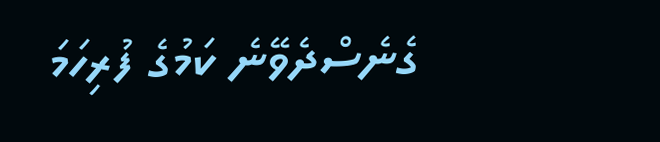ގެނެސްދެވޭނެ ކަމުގެ ފުރިހަމަ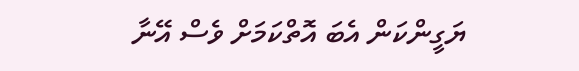ޔަގީންކަން އެބަ އޮތްކަމަށް ވެސް އޭނާ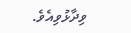ވިދާޅުވިއެވެ.